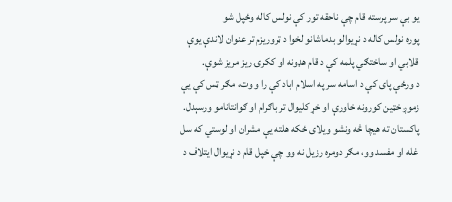يو بې سر پرسته قام چې ناحقه تور کې نولس کاله وځپل شو
پوره نولس کاله د نړیوالو بدماشانو لخوا د ټروريزم تر عنوان لاندې يوې قلابي او ساختګي پلمه کې د قام هډونه او ککرۍ ريز مريز شوې.
د ورځې پای کې د اسامه سر په اسلام اباد کې را و وت، مګر ټس کې یې زموږ خټين کورونه خاورې او خړ کليوال تر باګرام او ګوانتانامو ورسېدل.
پاکستان ته هيچا څه ونشو ويلای ځکه هلته یې مشران او لوستي که سل غله او مفسد وو، مګر دومره رزيل نه وو چې خپل قام د نړيوال ايتلاف د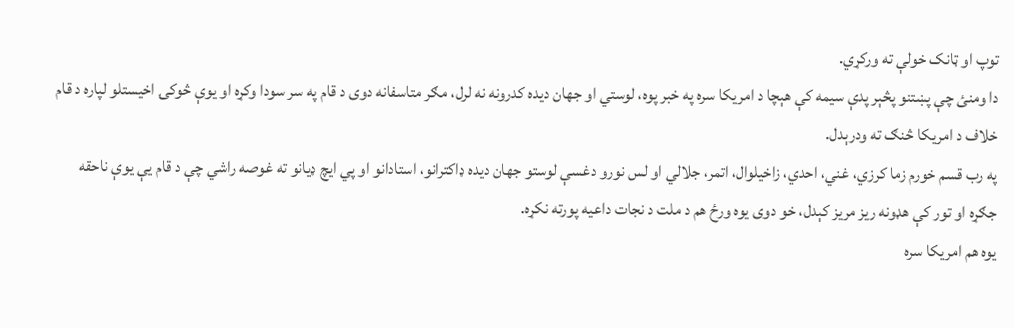توپ او ټانک خولې ته ورکړي.
دا ومنئ چې پښتنو پڅېر پدې سيمه کې هېچا د امريکا سره په خبر پوه، لوستي او جهان دیده کدرونه نه لرل، مګر متاسفانه دوی د قام په سر سودا وکړه او يوې څوکۍ اخیستلو لپاره د قام خلاف د امريکا څنګ ته ودرېدل.
په رب قسم خورم زما کرزي، غني، احدي، زاخیلوال، اتمر، جلالي او لس نورو دغسې لوستو جهان دیده ډاکترانو، استادانو او پي ایچ ډيانو ته غوصه راشي چې د قام یې يوې ناحقه جګړه او تور کې هډونه ريز مريز کېدل، خو دوی يوه ورځ هم د ملت د نجات داعيه پورته نکړه.
يوه هم امريکا سره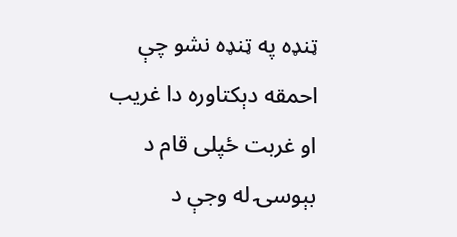ټنډه په ټنډه نشو چې احمقه دېکتاوره دا غريب او غربت ځپلی قام د بېوسۍ له وجې د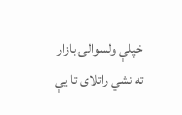خپلې ولسوالۍ بازار ته نشي راتلای تا یې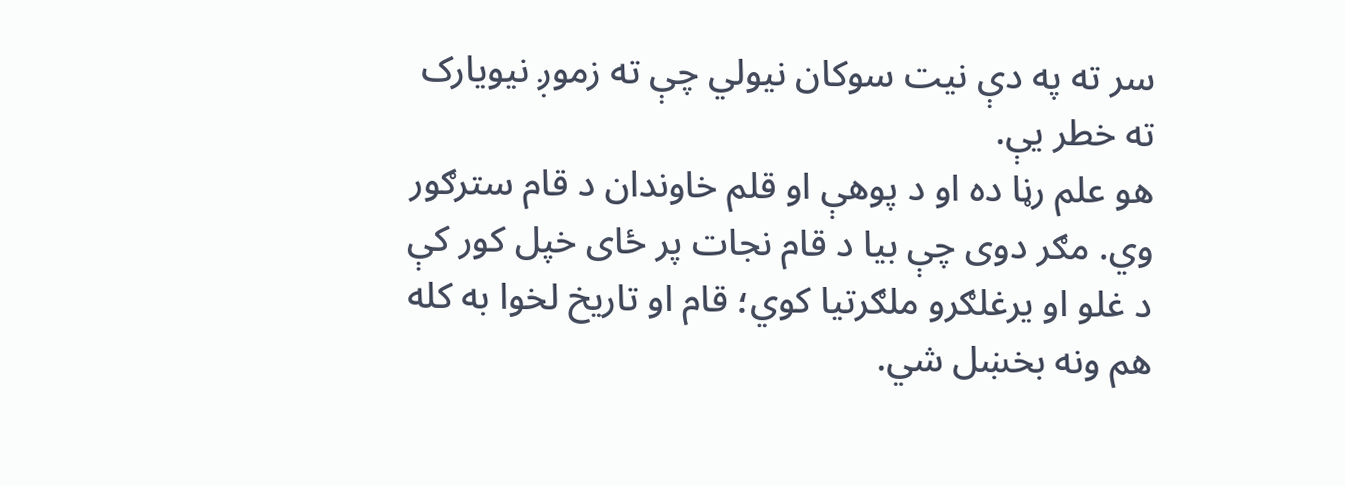سر ته په دې نيت سوکان نيولي چې ته زموږ نيويارک ته خطر یې.
هو علم رڼا ده او د پوهې او قلم خاوندان د قام سترګور وي. مګر دوی چې بيا د قام نجات پر ځای خپل کور کې د غلو او يرغلګرو ملګرتيا کوي؛ قام او تاریخ لخوا به کله هم ونه بخښل شي.